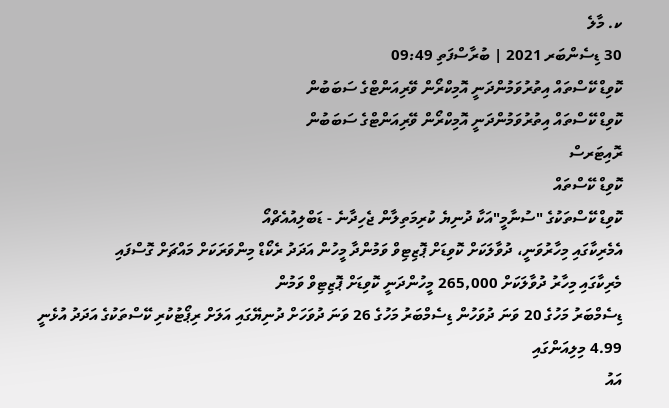ކ. މާލެ
30 ޑިސެންބަރ 2021 | ބުރާސްފަތި 09:49
ކޮވިޑް ކޭސްތައް އިތުރުވަމުންދަނީ އޮމިކްރޯން ވޭރިއަންޓްގެ ސަބަބުން
ކޮވިޑް ކޭސްތައް އިތުރުވަމުންދަނީ އޮމިކްރޯން ވޭރިއަންޓްގެ ސަބަބުން
ރޮއިޓަރސް
ކޮވިޑް ކޭސްތައް
ކޮވިޑް ކޭސްތަކުގެ "ސުނާމީ"އަކާ ދުނިޔެ ކުރިމަތިލާން ޖެހިދާނެ - ޑަބްލިއުއެޗްއޯ
އެމެރިކާގައި މިހާރުވަނީ، ދުވާލަކަށް ކޮވިޑަށް ޕޮޒިޓިވް ވަމުންދާ މީހުން އަދަދު ރެކޯޑް މިންވަރަކަށް މައްޗަށް ގޮސްފައި
މެރިކާގައި މިހާރު ދުވާލަކަށް 265,000 މީހުންދަނީ ކޮވިޑަށް ޕޮޒިޓިވް ވަމުން
ޑިސެމްބަރު މަހުގެ 20 ވަނަ ދުވަހުން ޑިސެމްބަރު މަހުގެ 26 ވަނަ ދުވަހަށް ދުނިޔޭގައި އަލަށް ރިޕޯޓުކުރި ކޭސްތަކުގެ އަދަދު އުޅެނީ 4.99 މިލިއަންގައި
އައު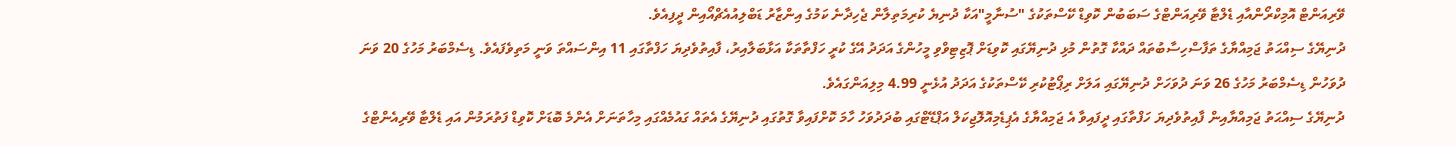ވޭރިއަންޓް އޮމިކްރޯންއާއި ޑެލްޓާ ވޭރިއަންޓްގެ ސަބަބުން ކޮވިޑް ކޭސްތަކުގެ "ސުނާމީ"އަކާ ދުނިޔެ ކުރިމަތިލާން ޖެހިދާނެ ކަމުގެ އިންޒާރު ޑަބްލިއުއެޗްއޯއިން ދީފިއެވެ.
ދުނިޔޭގެ ސިއްޙަތު ޖަމިއްޔާގެ ތަފާސްހިސާބުތައް ދައްކާ ގޮތުން މުޅި ދުނިޔޭގައި ކޮވިޑަށް ޕޮޒިޓިވްވި މީހުންގެ އަދަދު އޭގެ ކުރީ ހަފްތާތަކާ އަޅާބަލާއިރު، ފާއިތުވެދިޔަ ހަފްތާގައި 11 އިންސައްތަ ވަނީ މަތިވެފައެވެ. ޑިސެމްބަރު މަހުގެ 20 ވަނަ ދުވަހުން ޑިސެމްބަރު މަހުގެ 26 ވަނަ ދުވަހަށް ދުނިޔޭގައި އަލަށް ރިޕޯޓުކުރި ކޭސްތަކުގެ އަދަދު އުޅެނީ 4.99 މިލިއަންގައެވެ.
ދުނިޔޭގެ ސިއްޙަތު ޖަމިއްޔާއިން ފާއިތުވެދިޔަ ހަފްތާގައި ދީފައިވާ އެ ޖަމިއްޔާގެ އެޕިޑެމިއޮލޮޖިކަލް އަޕްޑޭޓްގައި ބުދަދުވަހު ހާމަ ކޮށްފައިވާ ގޮތުގައި ދުނިޔޭގެ އެތައް ގައުމެއްގައި މިހާތަނަށް އެންމެ ބޮޑަށް ކޮވިޑް ފަތުރަމުން އައި ޑެލްޓާ ވޭރިއެންޓްގެ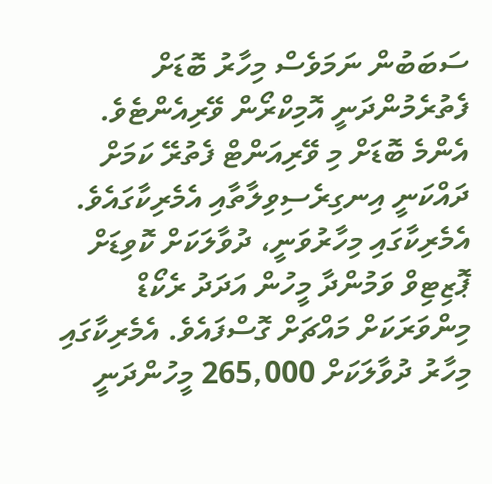ސަބަބުން ނަމަވެސް މިހާރު ބޮޑަށް ފެތުރެމުންދަނީ އޮމިކްރޯން ވޭރިއެންޓެވެ. އެންމެ ބޮޑަށް މި ވޭރިއަންޓް ފެތުރޭ ކަމަށް ދައްކަނީ އިނގިރެސިވިލާތާއި އެމެރިކާގައެވެ.
އެމެރިކާގައި މިހާރުވަނީ، ދުވާލަކަށް ކޮވިޑަށް ޕޮޒިޓިވް ވަމުންދާ މީހުން އަދަދު ރެކޯޑް މިންވަރަކަށް މައްޗަށް ގޮސްފައެވެ. އެމެރިކާގައި މިހާރު ދުވާލަކަށް 265,000 މީހުންދަނީ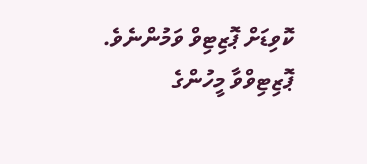ކޮވިޑަށް ޕޮޒިޓިވް ވަމުންނެވެ. ޕޮޒިޓިވްވާ މީހުންގެ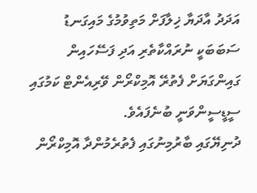އަދަދު އާދަޔާ ޚިލާފަށް މަތިވުމުގެ މައިގަނޑު ސަބަބަކީ ނުރައްކާތެރި އަދި ފަސޭހައިން ގައިންގަޔަށް ފެތުރޭ އޮމިކްރޯން ވޭރިއެންޓް ކަމުގައި ސީޑީސީންވަނީ ބުނެފައެވެ.
ދުނިޔޭގައި ބާރުމިނުގައި ފެތުރެމުންދާ އޮމިކްރޯން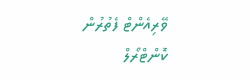ވޭރިއެންޓް ފެތުރުން ކޮންޓްރޯލް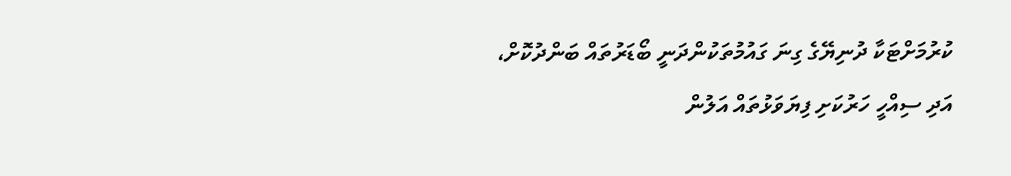ކުރުމަށްޓަކާ ދުނިޔޭގެ ގިނަ ގައުމުތަކުންދަނީ ބޯޑަރުތައް ބަންދުކޮށް، އަދި ސިއްހީ ހަރުކަށި ފިޔަވަޅުތައް އަލުން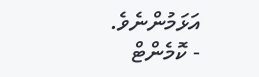އަޅަމުންނެވެ.
- ކޮމެންޓް